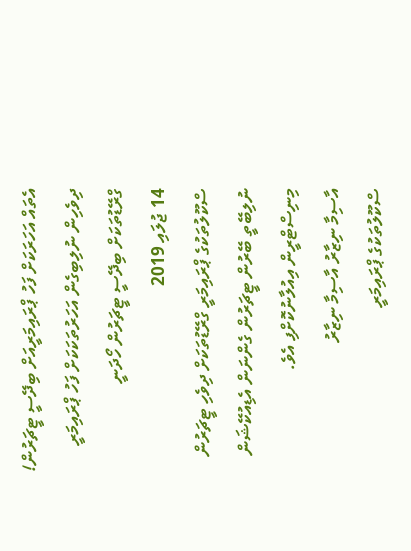އެތައް އަހަރަކަށް ފަހު ޕްރައިމަރީއަށް ބިދޭސީ ޓީޗަރުން!
ދިވެހިން ނުލިބިގެން އަހަރުތަކަކަށް ފަހު ޕްރައިމަރީ ގްރޭޑުތަކަށް ބިދޭސީ ޓީޗަރުން ހޯދަނީ
14 ޖުލައި 2019
ސްކޫލުތަކުގެ ޕްރައިމަރީ ގްރޭޑުތަކަށް ދިވެހި ޓީޗަރުން ނުލިބޭތީ ބޭރުން ޓީޗަރުން ގެންނަން އެޑިއުކޭޝަން މިނިސްޓްރީން އިއުލާނުކޮށްފި އެވެ.
އާސިމާ ނިޒާރު އާސިމާ ނިޒާރު
ސްކޫލުތަކުގެ ޕްރައިމަރީ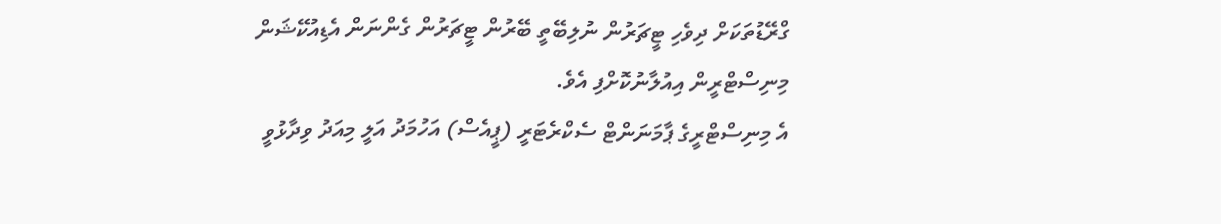ގްރޭޑުތަކަށް ދިވެހި ޓީޗަރުން ނުލިބޭތީ ބޭރުން ޓީޗަރުން ގެންނަން އެޑިއުކޭޝަން މިނިސްޓްރީން އިއުލާނުކޮށްފި އެވެ.
އެ މިނިސްޓްރީގެ ޕާމަނަންޓް ސެކްރެޓަރީ (ޕީއެސް) އަހުމަދު އަލީ މިއަދު ވިދާޅުވީ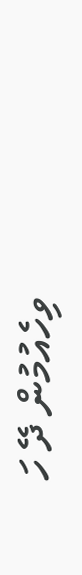ވިހެއުމުން ދޭ ހަ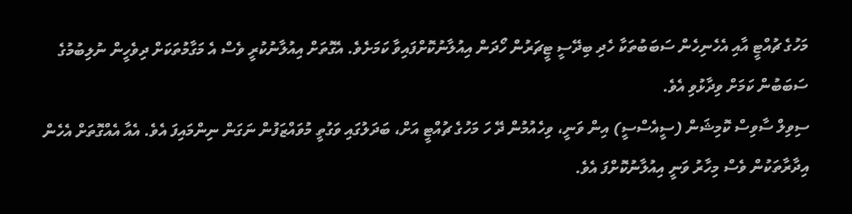މަހުގެ ޗުއްޓީ އާއި އެހެނިހެން ސަބަބުތަކާ ހެދި ބިދޭސީ ޓީޗަރުން ހޯދަން އިއުލާނުކޮށްފައިވާ ކަމަށެވެ. އެގޮތަށް އިއުލާނުކުރީ ވެސް އެ މަގާމުތަކަށް ދިވެހީން ނުލިބުމުގެ ސަބަބުން ކަމަށް ވިދާޅުވި އެވެ.
ސިވިލް ސާވިސް ކޮމިޝަން (ސީއެސްސީ) އިން ވަނީ، ވިހެއުމުން ދޭ ހަ މަހުގެ ޗުއްޓީ އަށް، ބަދަލުގައި ވަގުތީ މުވައްޒަފުން ނަގަން ނިންމައިފަ އެވެ. އެއާ އެއްގޮތަށް އެހެން އިދާރާތަކުން ވެސް މިހާރު ވަނީ އިއުލާނުކޮށްފަ އެވެ.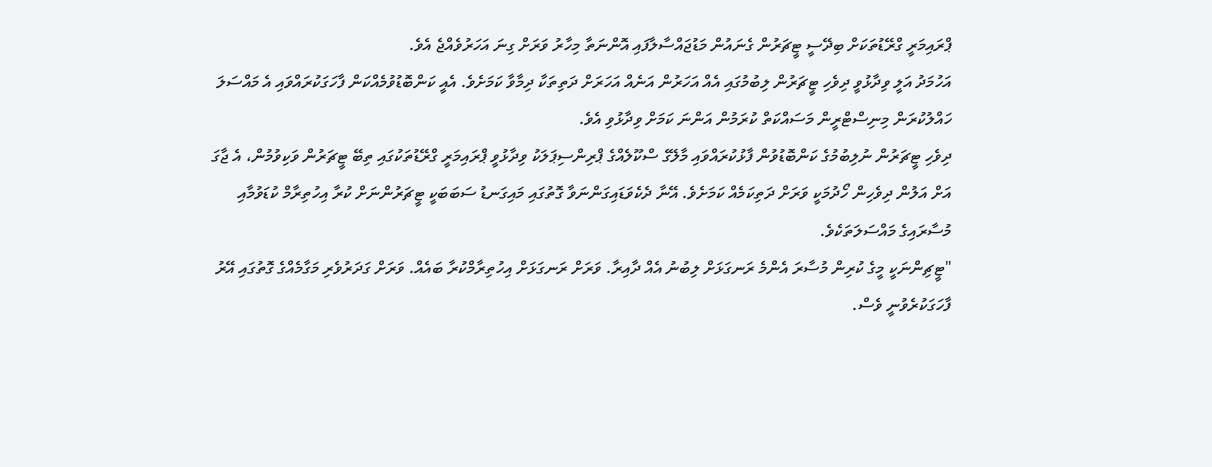ޕްރައިމަރީ ގްރޭޑުތަކަށް ބިދޭސީ ޓީޗަރުން ގެނައުން މަޑުޖައްސާލާފައި އޮންނަތާ މިހާރު ވަރަށް ގިނަ އަހަރުވެއްޖެ އެވެ.
އަހުމަދު އަލީ ވިދާޅުވީ ދިވެހި ޓީޗަރުން ލިބުމުގައި އެއް އަހަރުން އަނެއް އަހަރަށް ދަތިތަކާ ދިމާވާ ކަމަށެވެ. އެއީ ކަންބޮޑުވުމެއްކަން ފާހަގަކުރައްވައި އެ މައްސަލަ ހައްލުކުރަން މިނިސްޓްރީން މަސައްކަތް ކުރަމުން އަންނަ ކަމަށް ވިދާޅުވި އެވެ.
ދިވެހި ޓީޗަރުން ނުލިބުމުގެ ކަންބޮޑުވުން ފާޅުކުރައްވައި މާލޭގެ ސްކޫލެއްގެ ޕްރިންސިޕަލަކު ވިދާޅުވީ ޕްރައިމަރީ ގްރޭޑުތަކުގައި ތިބޭ ޓީޗަރުން ވަކިވުމުން، އެ ޖާގަ އަށް އަލުން ދިވެހިން ހޯދުމަކީ ވަރަށް ދަތިކަމެއް ކަމަށެވެ. އޭނާ ދެކެވަޑައިގަންނަވާ ގޮތުގައި މައިގަނޑު ސަބަބަކީ ޓީޗަރުންނަށް ކުރާ އިހުތިރާމް ކުޑަވުމާއި މުސާރައިގެ މައްސަލަތަކެވެ.
"ޓީޗިންނަކީ މީގެ ކުރިން މުސާރަ އެންމެ ރަނގަޅަށް ލިބުނު އެއް ދާއިރާ. ވަރަށް ރަނގަޅަށް އިހުތިރާމްކުރާ ބައެއް. ވަރަށް ގަދަރުވެރި މަގާމެއްގެ ގޮތުގައި އޭރު ފާހަގަކުރެވުނީ ވެސް.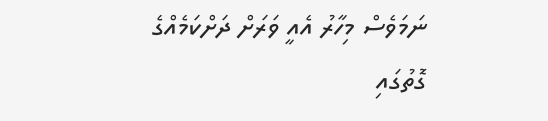ނަމަވެސް މިހާރު އެއީ ވަރަށް ދަށްކަމެއްގެ ގޮތުގައި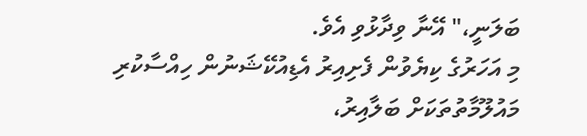ބަލަނީ،" އޭނާ ވިދާޅުވި އެވެ.
މި އަހަރުގެ ކިޔެވުން ފެށިއިރު އެޑިއުކޭޝަނުން ހިއްސާކުރި މައުލޫމާތުތަކަށް ބަލާއިރު،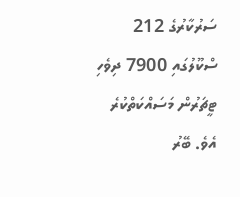ސަރުކާރުގެ 212 ސްކޫލުގައި 7900 ދިވެހި ޓީޗަރުން މަސައްކަތްކުރެ އެވެ. ބޭރު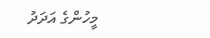މީހުންގެ އަދަދު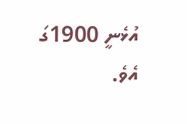އުޅެނީ 1900ގަ އެވެ.